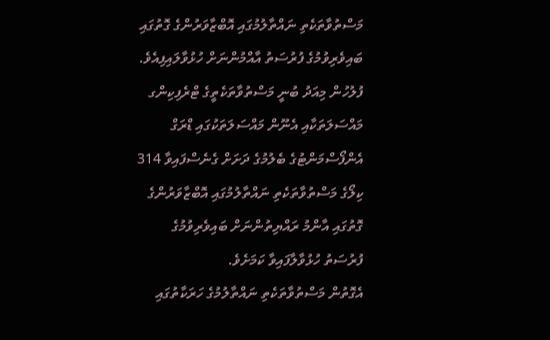މަސްތުވާތަކެތި ނައްތާލުމުގައި އޮބްޒާވަރުންގެ ގޮތުގައި ބައިވެރިވުމުގެ ފުރުސަތު އާއްމުންނަށް ހުޅުވާލައިފިއެވެ.
ފުލުހުން މިއަދު ބުނީ މަސްތުވާތަކެތީގެ ޓްރެފިކިންގ މައްސަލަތަކާއި އެނޫން މައްސަލަތަކުގައި ޑްރަގް އެންފޯސްމަންޓުގެ ބެލުމުގެ ދަށަށް ގެނެސްފައިވާ 314 ކިލޯގެ މަސްތުވާތަކެތި ނައްތާލުމުގައި އޮބްޒާވަރުންގެ ގޮތުގައި އާންމު ރައްޔިތުންނަށް ބައިވެރިވުމުގެ ފުރުސަތު ހުޅުވާލާފައިވާ ކަމަށެވެ.
އެގޮތުން މަސްތުވާތަކެތި ނައްތާލުމުގެ ހަރަކާތުގައި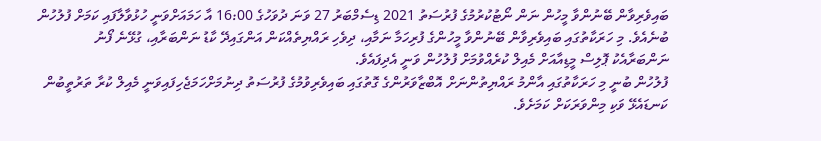ބައިވެރިވާން ބޭނުންވާ މީހުން ނަން ނޯޓުކުރުމުގެ ފުރުސަތު 2021 ޑިސެމްބަރު 27 ވަނަ ދުވަހުގެ 16:00 އާ ހަމައަށްވަނީ ހުޅުވާލާފައި ކަމަށް ފުލުހުން ބުނެއެވެ. މި ހަރަކާތުގައި ބައިވެރިވާން ބޭނުންވާ މީހުންގެ ފުރިހަމާ ނަމާއި، ދިވެހި ރައްޔިތެއްކަން އަންގައިދޭ ކާޑު ނަންބަރާއި، ގުޅޭނެ ފޯނު ނަންބަރާއެކު ޕޮލިސް މީޑިއާއަށް މެއިލް ކުރެއްވުމަށް ފުލުހުން ވަނީ އެދިފައެވެ.
ފުލުހުން ބުނީ މި ހަރަކާތުގައި އާންމު ރައްޔިތުންނަށް އޮބްޒާވަރުންގެ ގޮތުގައި ބައިވެރިވުމުގެ ފުރުސަތު ދިނުމަށްހަމަޖެހިފައިވަނީ މެއިލް ކުރާ ތަރުތީބުން ކަނޑައެޅޭ ވަކި މިންވަރަކަށް ކަމަށެވެ.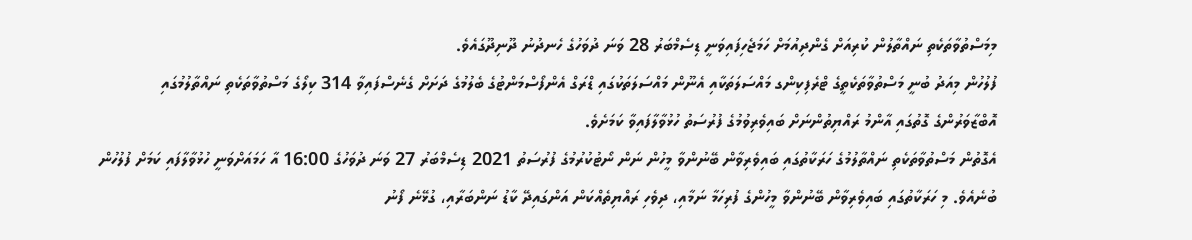މިމަސްތުވާތަކެތި ނައްތާލުން ކުރިއަށް ގެންދިއުމަށް ހަމަޖެހިފައިވަނީ ޑިސެމްބަރު 28 ވަނަ ދުވަހުގެ ހެނދުނު ދޫނިދޫގައެވެ.
ފުލުހުން މިއަދު ބުނީ މަސްތުވާތަކެތީގެ ޓްރެފިކިންގ މައްސަލަތަކާއި އެނޫން މައްސަލަތަކުގައި ޑްރަގް އެންފޯސްމަންޓުގެ ބެލުމުގެ ދަށަށް ގެނެސްފައިވާ 314 ކިލޯގެ މަސްތުވާތަކެތި ނައްތާލުމުގައި އޮބްޒާވަރުންގެ ގޮތުގައި އާންމު ރައްޔިތުންނަށް ބައިވެރިވުމުގެ ފުރުސަތު ހުޅުވާލާފައިވާ ކަމަށެވެ.
އެގޮތުން މަސްތުވާތަކެތި ނައްތާލުމުގެ ހަރަކާތުގައި ބައިވެރިވާން ބޭނުންވާ މީހުން ނަން ނޯޓުކުރުމުގެ ފުރުސަތު 2021 ޑިސެމްބަރު 27 ވަނަ ދުވަހުގެ 16:00 އާ ހަމައަށްވަނީ ހުޅުވާލާފައި ކަމަށް ފުލުހުން ބުނެއެވެ. މި ހަރަކާތުގައި ބައިވެރިވާން ބޭނުންވާ މީހުންގެ ފުރިހަމާ ނަމާއި، ދިވެހި ރައްޔިތެއްކަން އަންގައިދޭ ކާޑު ނަންބަރާއި، ގުޅޭނެ ފޯނު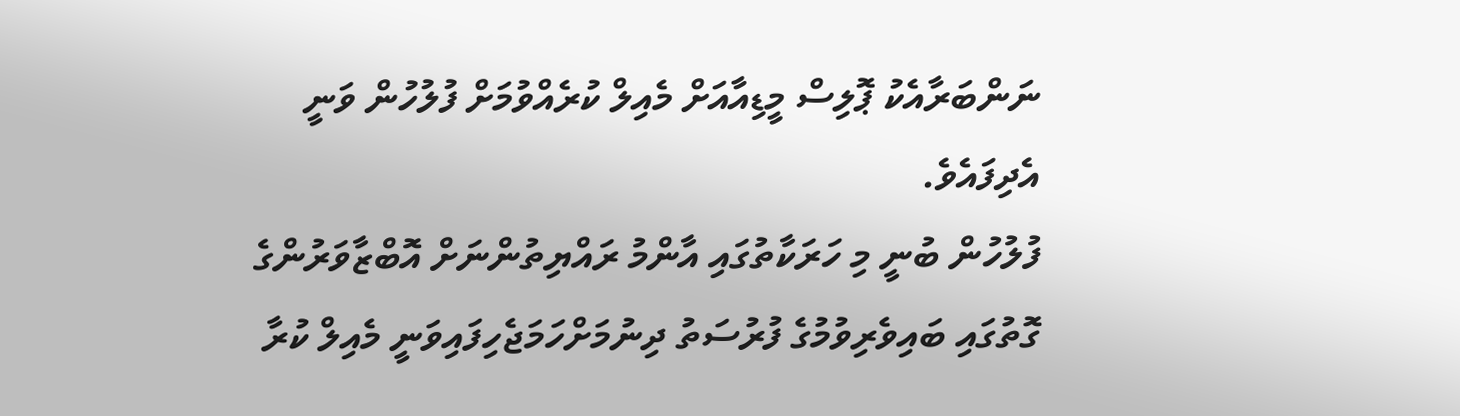ނަންބަރާއެކު ޕޮލިސް މީޑިއާއަށް މެއިލް ކުރެއްވުމަށް ފުލުހުން ވަނީ އެދިފައެވެ.
ފުލުހުން ބުނީ މި ހަރަކާތުގައި އާންމު ރައްޔިތުންނަށް އޮބްޒާވަރުންގެ ގޮތުގައި ބައިވެރިވުމުގެ ފުރުސަތު ދިނުމަށްހަމަޖެހިފައިވަނީ މެއިލް ކުރާ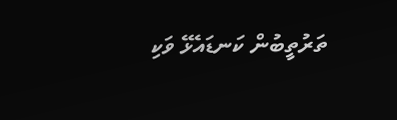ތަރުތީބުން ކަނޑައެޅޭ ވަކި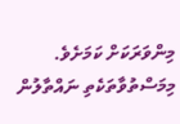މިންވަރަކަށް ކަމަށެވެ.
މިމަސްތުވާތަކެތި ނައްތާލުން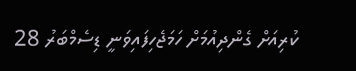ކުރިއަށް ގެންދިއުމަށް ހަމަޖެހިފައިވަނީ ޑިސެމްބަރު 28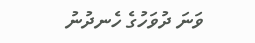ވަނަ ދުވަހުގެ ހެނދުނު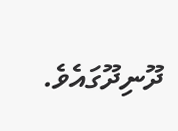ދޫނިދޫގައެވެ.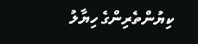ކިޔުންތެރިންގެ ހިޔާލު